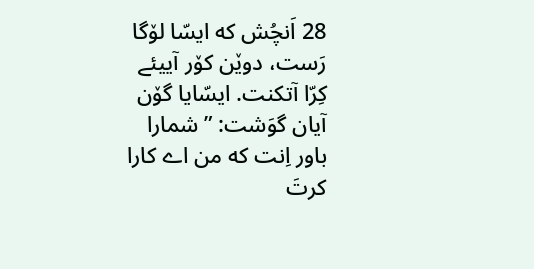28 اَنچُش که ایسّا لۆگا رَست، دوێن کۆر آییئے کِرّا آتکنت. ایسّایا گۆن آیان گوَشت: ”شمارا باور اِنت که من اے کارا کرتَ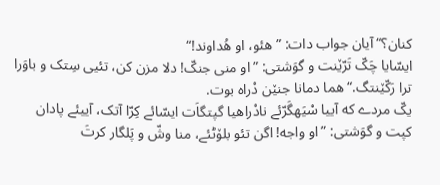کنان؟“ آیان جواب دات: ”هئو، او هُداوند!“
ایسّایا چَکّ تَرّێنت و گوَشتی: ”او منی جنکّ! دلا مزن کن، تئیی سِتک و باوَرا ترا رَکّێنتگ.“ هما دمانا جنێن دْراه بوت.
یکّ مردے که آییا سْیَهگَرّئے نادْراهیا گپتگاَت ایسّائے کِرّا آتک، آییئے پادان کپت و گوَشتی: ”او واجه! اگن تئو بلۆٹئے، منا وشّ و پَلگار کرتَ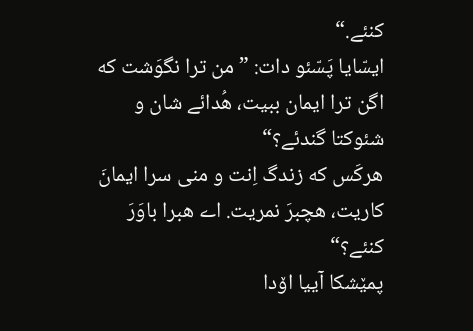کنئے.“
ایسّایا پَسّئو دات: ”من ترا نگوَشت که اگن ترا ایمان ببیت، هُدائے شان و شئوکتا گندئے؟“
هرکَس که زندگ اِنت و منی سرا ایمانَ کاریت، هچبرَ نمریت. اے هبرا باوَرَ کنئے؟“
پمێشکا آییا اۆدا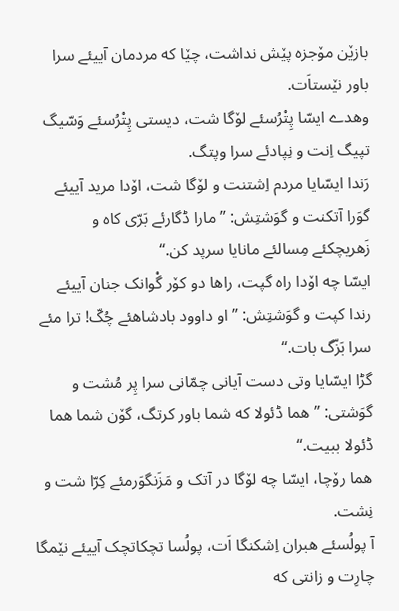بازێن مۆجزه پێش نداشت، چێا که مردمان آییئے سرا باور نێستاَت.
وهدے ایسّا پِتْرُسئے لۆگا شت، دیستی پِتْرُسئے وَسّیگ تپیگ اِنت و نِپادئے سرا وپتگ.
رَندا ایسّایا مردم اِشتنت و لۆگا شت، اۆدا مرید آییئے گوَرا آتکنت و گوَشتِش: ”مارا ڈگارئے بَرّی کاه و زَهریچکئے مِسالئے مانایا سرپد کن.“
ایسّا چه اۆدا راه گپت، راها دو کۆر گْوانک جنان آییئے رندا کپت و گوَشتِش: ”او داوود بادشاهئے چُکّ! ترا مئے سرا بَزّگ بات.“
گڑا ایسّایا وتی دست آیانی چمّانی سرا پِر مُشت و گوَشتی: ”هما ڈئولا که شما باور کرتگ، گۆن شما هما ڈئولا ببیت.“
هما رۆچا، ایسّا چه لۆگا در آتک و مَزَنگوَرمئے کِرّا شت و نِشت.
آ پولُسئے هبران اِشکنگا اَت، پولُسا تچکاتچک آییئے نێمگا چارِت و زانتی که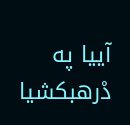آییا په دْرهبکشیا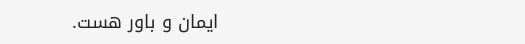ایمان و باور هست.